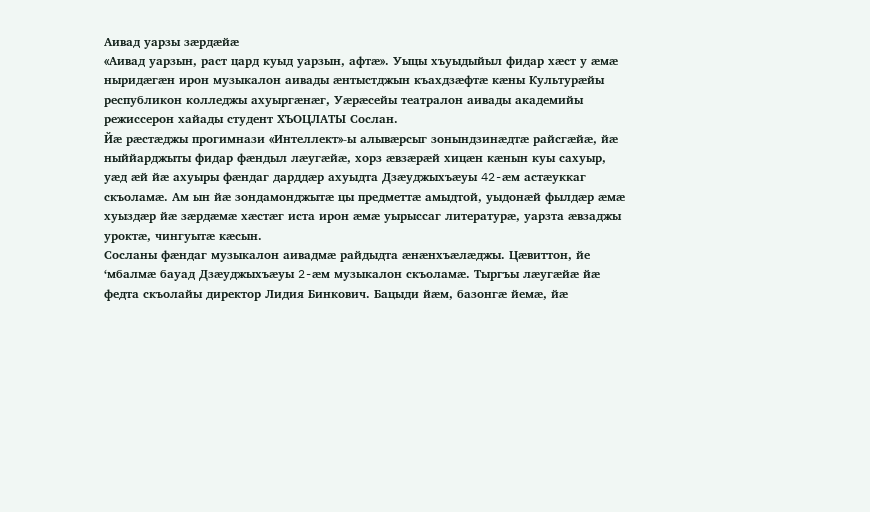Аивад уарзы зæрдæйæ
«Аивад уарзын, раст цард куыд уарзын, афтæ». Уыцы хъуыдыйыл фидар хæст у æмæ ныридæгæн ирон музыкалон аивады æнтыстджын къахдзæфтæ кæны Культурæйы республикон колледжы ахуыргæнæг, Уæрæсейы театралон аивады академийы режиссерон хайады студент ХЪОЦЛАТЫ Сослан.
Йæ рæстæджы прогимнази «Интеллект»-ы алывæрсыг зонындзинæдтæ райсгæйæ, йæ ныййарджыты фидар фæндыл лæугæйæ, хорз æвзæрæй хицæн кæнын куы сахуыр, уæд æй йæ ахуыры фæндаг дарддæр ахуыдта Дзæуджыхъæуы 42-æм астæуккаг скъоламæ. Ам ын йæ зондамонджытæ цы предметтæ амыдтой, уыдонæй фылдæр æмæ хуыздæр йæ зæрдæмæ хæстæг иста ирон æмæ уырыссаг литературæ, уарзта æвзаджы уроктæ, чингуытæ кæсын.
Сосланы фæндаг музыкалон аивадмæ райдыдта æнæнхъæлæджы. Цæвиттон, йе ‘мбалмæ бауад Дзæуджыхъæуы 2-æм музыкалон скъоламæ. Тыргъы лæугæйæ йæ федта скъолайы директор Лидия Бинкович. Бацыди йæм, базонгæ йемæ, йæ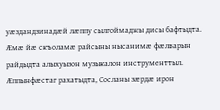уæздандзинадæй лæппу сылгоймаджы дисы бафтыдта. Æмæ йæ скъоламæ райсыны нысанимæ фæлварын райдыдта алыхуызон музыкалон инструменттыл. Æппынфæстаг рахатыдта, Сосланы зæрдæ ирон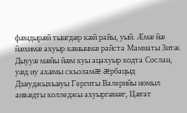фæндырæй тынгдæр кæй райы, уый. Æмæ йæ йæхимæ ахуыр кæнынмæ райста Мамиаты Зитæ. Дыууæ мæйы йæм куы ацахуыр кодта Сослан, уæд иу ахæмы скъоламæ æрбацыд Дзæуджыхъæуы Гергиты Валерийы номыл аивæдты колледжы ахуыргæнæг, Цæгат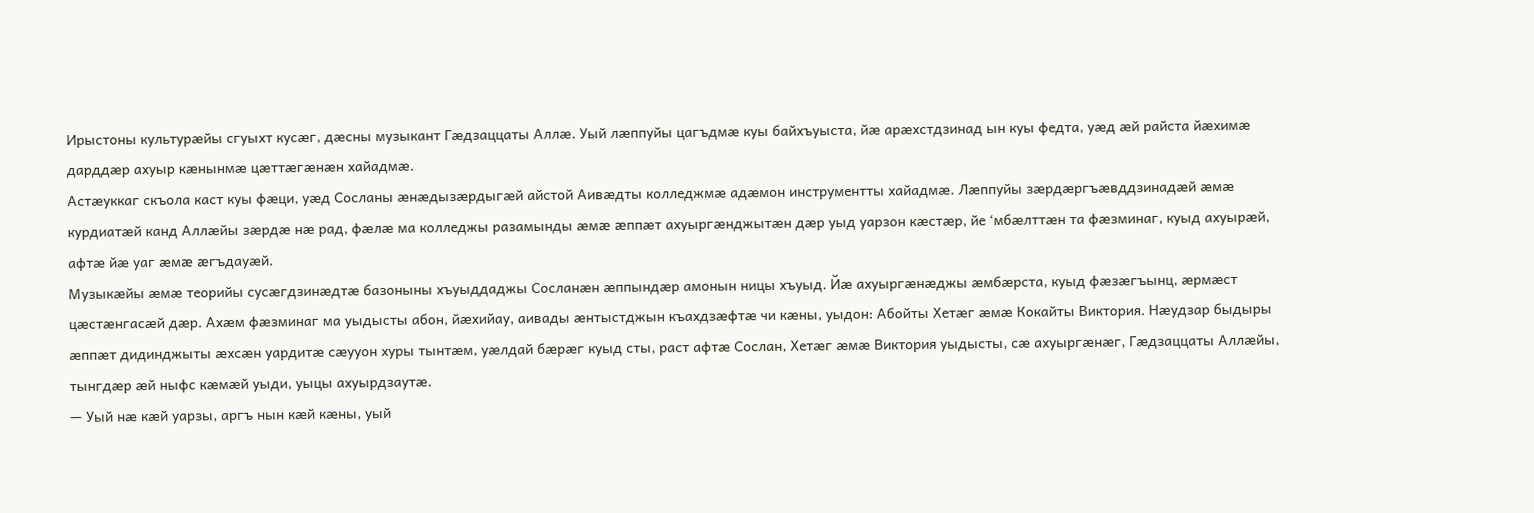Ирыстоны культурæйы сгуыхт кусæг, дæсны музыкант Гæдзаццаты Аллæ. Уый лæппуйы цагъдмæ куы байхъуыста, йæ арæхстдзинад ын куы федта, уæд æй райста йæхимæ дарддæр ахуыр кæнынмæ цæттæгæнæн хайадмæ.
Астæуккаг скъола каст куы фæци, уæд Сосланы æнæдызæрдыгæй айстой Аивæдты колледжмæ адæмон инструментты хайадмæ. Лæппуйы зæрдæргъæвддзинадæй æмæ курдиатæй канд Аллæйы зæрдæ нæ рад, фæлæ ма колледжы разамынды æмæ æппæт ахуыргæнджытæн дæр уыд уарзон кæстæр, йе ‘мбæлттæн та фæзминаг, куыд ахуырæй, афтæ йæ уаг æмæ æгъдауæй.
Музыкæйы æмæ теорийы сусæгдзинæдтæ базоныны хъуыддаджы Сосланæн æппындæр амонын ницы хъуыд. Йæ ахуыргæнæджы æмбæрста, куыд фæзæгъынц, æрмæст цæстæнгасæй дæр. Ахæм фæзминаг ма уыдысты абон, йæхийау, аивады æнтыстджын къахдзæфтæ чи кæны, уыдон: Абойты Хетæг æмæ Кокайты Виктория. Нæудзар быдыры æппæт дидинджыты æхсæн уардитæ сæууон хуры тынтæм, уæлдай бæрæг куыд сты, раст афтæ Сослан, Хетæг æмæ Виктория уыдысты, сæ ахуыргæнæг, Гæдзаццаты Аллæйы, тынгдæр æй ныфс кæмæй уыди, уыцы ахуырдзаутæ.
— Уый нæ кæй уарзы, аргъ нын кæй кæны, уый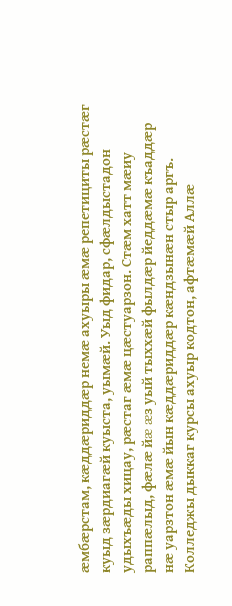æмбæрстам, кæддæриддæр немæ ахуыры æмæ репетициты рæстæг куыд зæрдиагæй куыста, уымæй. Уыд фидар, сфæлдыстадон удыхъæды хицау, рæстаг æмæ цæстуарзон. Стæм хатт мæиу раппæлыд, фæлæ йæ æз уый тыххæй фылдæр йеддæмæ къаддæр нæ уарзтон æмæ йын кæддæриддæр кæндзынæн стыр аргъ. Колледжы дыккаг курсы ахуыр кодтон, афтæмæй Аллæ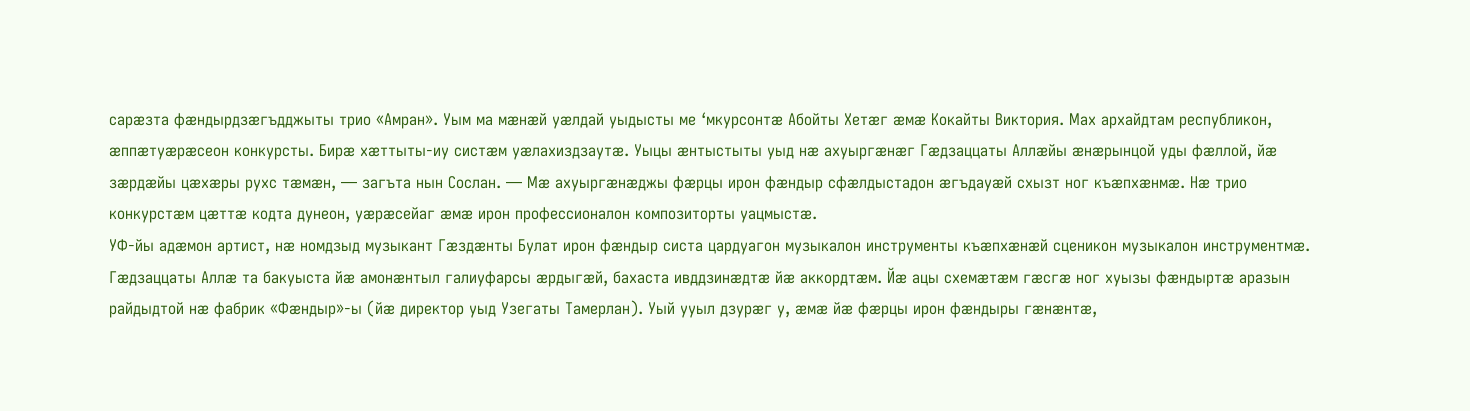сарæзта фæндырдзæгъдджыты трио «Амран». Уым ма мæнæй уæлдай уыдысты ме ‘мкурсонтæ Абойты Хетæг æмæ Кокайты Виктория. Мах архайдтам республикон, æппæтуæрæсеон конкурсты. Бирæ хæттыты-иу систæм уæлахиздзаутæ. Уыцы æнтыстыты уыд нæ ахуыргæнæг Гæдзаццаты Аллæйы æнæрынцой уды фæллой, йæ зæрдæйы цæхæры рухс тæмæн, — загъта нын Сослан. — Мæ ахуыргæнæджы фæрцы ирон фæндыр сфæлдыстадон æгъдауæй схызт ног къæпхæнмæ. Нæ трио конкурстæм цæттæ кодта дунеон, уæрæсейаг æмæ ирон профессионалон композиторты уацмыстæ.
УФ-йы адæмон артист, нæ номдзыд музыкант Гæздæнты Булат ирон фæндыр систа цардуагон музыкалон инструменты къæпхæнæй сценикон музыкалон инструментмæ. Гæдзаццаты Аллæ та бакуыста йæ амонæнтыл галиуфарсы æрдыгæй, бахаста ивддзинæдтæ йæ аккордтæм. Йæ ацы схемæтæм гæсгæ ног хуызы фæндыртæ аразын райдыдтой нæ фабрик «Фæндыр»-ы (йæ директор уыд Узегаты Тамерлан). Уый ууыл дзурæг у, æмæ йæ фæрцы ирон фæндыры гæнæнтæ,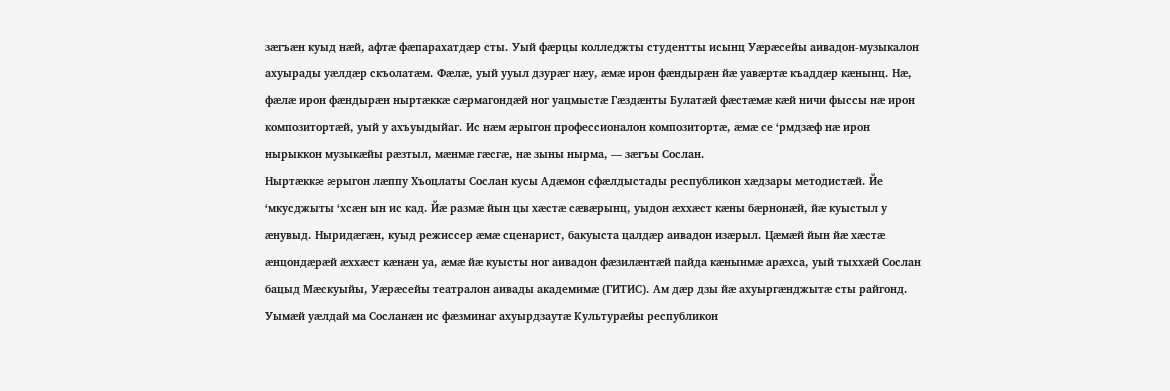зæгъæн куыд нæй, афтæ фæпарахатдæр сты. Уый фæрцы колледжты студентты исынц Уæрæсейы аивадон-музыкалон ахуырады уæлдæр скъолатæм. Фæлæ, уый ууыл дзурæг нæу, æмæ ирон фæндырæн йæ уавæртæ къаддæр кæнынц. Нæ, фæлæ ирон фæндырæн ныртæккæ сæрмагондæй ног уацмыстæ Гæздæнты Булатæй фæстæмæ кæй ничи фыссы нæ ирон композитортæй, уый у ахъуыдыйаг. Ис нæм æрыгон профессионалон композитортæ, æмæ се ‘рмдзæф нæ ирон нырыккон музыкæйы рæзтыл, мæнмæ гæсгæ, нæ зыны нырма, — зæгъы Сослан.
Ныртæккæ æрыгон лæппу Хъоцлаты Сослан кусы Адæмон сфæлдыстады республикон хæдзары методистæй. Йе ‘мкусджыты ‘хсæн ын ис кад. Йæ размæ йын цы хæстæ сæвæрынц, уыдон æххæст кæны бæрнонæй, йæ куыстыл у æнувыд. Ныридæгæн, куыд режиссер æмæ сценарист, бакуыста цалдæр аивадон изæрыл. Цæмæй йын йæ хæстæ æнцондæрæй æххæст кæнæн уа, æмæ йæ куысты ног аивадон фæзилæнтæй пайда кæнынмæ арæхса, уый тыххæй Сослан бацыд Мæскуыйы, Уæрæсейы театралон аивады академимæ (ГИТИС). Ам дæр дзы йæ ахуыргæнджытæ сты райгонд.
Уымæй уæлдай ма Сосланæн ис фæзминаг ахуырдзаутæ Культурæйы республикон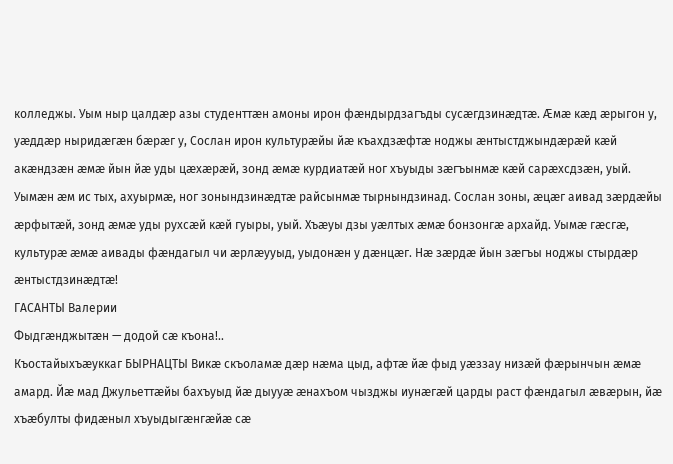колледжы. Уым ныр цалдæр азы студенттæн амоны ирон фæндырдзагъды сусæгдзинæдтæ. Æмæ кæд æрыгон у, уæддæр ныридæгæн бæрæг у, Сослан ирон культурæйы йæ къахдзæфтæ ноджы æнтыстджындæрæй кæй акæндзæн æмæ йын йæ уды цæхæрæй, зонд æмæ курдиатæй ног хъуыды зæгъынмæ кæй сарæхсдзæн, уый. Уымæн æм ис тых, ахуырмæ, ног зонындзинæдтæ райсынмæ тырнындзинад. Сослан зоны, æцæг аивад зæрдæйы æрфытæй, зонд æмæ уды рухсæй кæй гуыры, уый. Хъæуы дзы уæлтых æмæ бонзонгæ архайд. Уымæ гæсгæ, культурæ æмæ аивады фæндагыл чи æрлæууыд, уыдонæн у дæнцæг. Нæ зæрдæ йын зæгъы ноджы стырдæр æнтыстдзинæдтæ!
ГАСАНТЫ Валерии
Фыдгæнджытæн — додой сæ къона!..
Къостайыхъæуккаг БЫРНАЦТЫ Викæ скъоламæ дæр нæма цыд, афтæ йæ фыд уæззау низæй фæрынчын æмæ амард. Йæ мад Джульеттæйы бахъуыд йæ дыууæ æнахъом чызджы иунæгæй царды раст фæндагыл æвæрын, йæ хъæбулты фидæныл хъуыдыгæнгæйæ сæ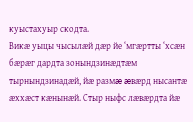куыстахуыр скодта.
Викæ уыцы чысылæй дæр йе ‘мгæртты ‘хсæн бæрæг дардта зонындзинæдтæм тырнындзинадæй, йæ размæ æвæрд нысантæ æххæст кæнынæй. Стыр ныфс лæвæрдта йæ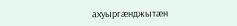ахуыргæнджытæн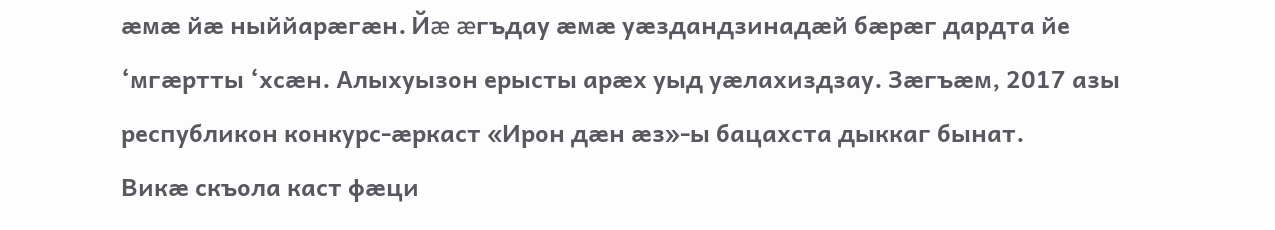æмæ йæ ныййарæгæн. Йæ æгъдау æмæ уæздандзинадæй бæрæг дардта йе ‘мгæртты ‘хсæн. Алыхуызон ерысты арæх уыд уæлахиздзау. Зæгъæм, 2017 азы республикон конкурс-æркаст «Ирон дæн æз»-ы бацахста дыккаг бынат.
Викæ скъола каст фæци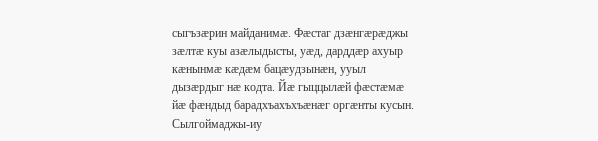сыгъзæрин майданимæ. Фæстаг дзæнгæрæджы зæлтæ куы азæлыдысты, уæд, дарддæр ахуыр кæнынмæ кæдæм бацæудзынæн, ууыл дызæрдыг нæ кодта. Йæ гыццылæй фæстæмæ йæ фæндыд барадхъахъхъæнæг оргæнты кусын.
Сылгоймаджы-иу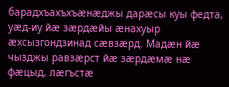барадхъахъхъæнæджы дарæсы куы федта, уæд-иу йæ зæрдæйы æнахуыр æхсызгондзинад сæвзæрд. Мадæн йæ чызджы равзæрст йæ зæрдæмæ нæ фæцыд, лæгъстæ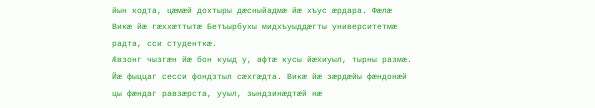йын кодта, цæмæй дохтыры дæсныйадмæ йæ хъус æрдара. Фæлæ Викæ йæ гæххæттытæ Бетъырбухы мидхъуыддæгты университетмæ радта, сси студенткæ.
Æвзонг чызгæн йæ бон куыд у, афтæ кусы йæхиуыл, тырны размæ. Йæ фыццаг сесси фондзтыл сæхгæдта. Викæ йæ зæрдæйы фæндонæй цы фæндаг равзæрста, ууыл, зындзинæдтæй нæ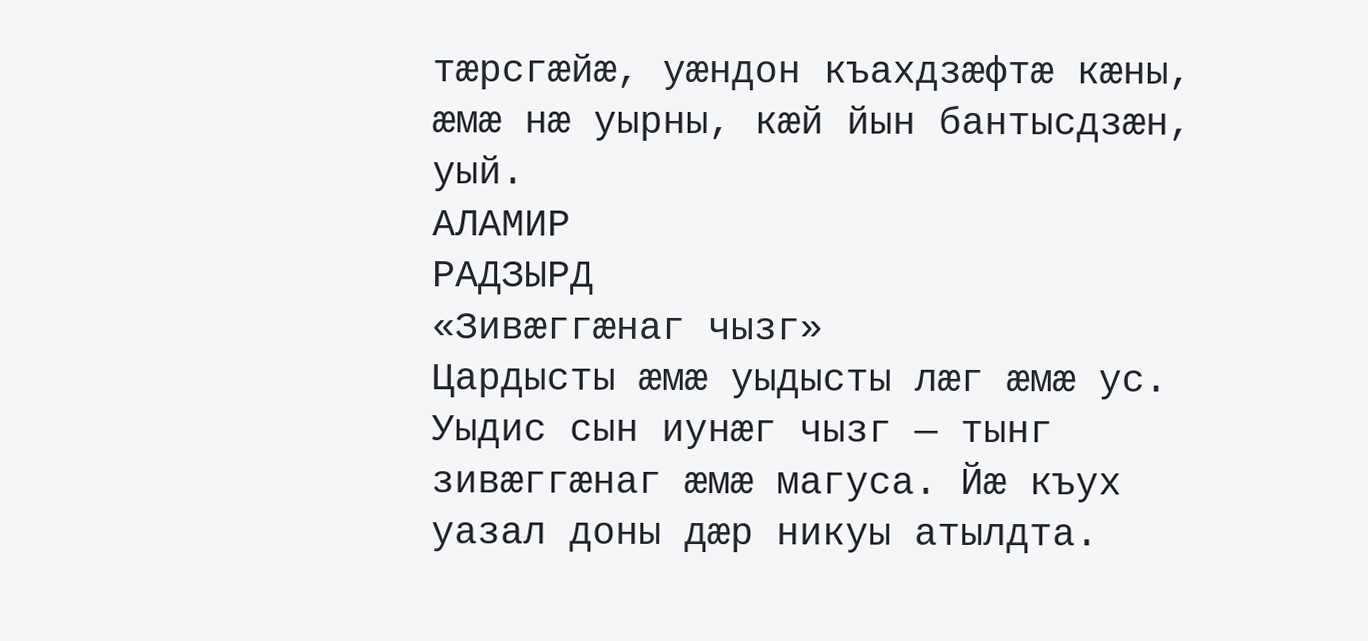тæрсгæйæ, уæндон къахдзæфтæ кæны, æмæ нæ уырны, кæй йын бантысдзæн, уый.
АЛАМИР
РАДЗЫРД
«Зивæггæнаг чызг»
Цардысты æмæ уыдысты лæг æмæ ус. Уыдис сын иунæг чызг — тынг зивæггæнаг æмæ магуса. Йæ къух уазал доны дæр никуы атылдта.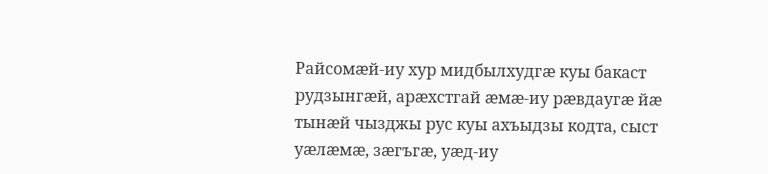Райсомæй-иу хур мидбылхудгæ куы бакаст рудзынгæй, арæхстгай æмæ-иу рæвдаугæ йæ тынæй чызджы рус куы ахъыдзы кодта, сыст уæлæмæ, зæгъгæ, уæд-иу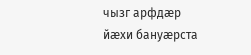чызг арфдæр йæхи бануæрста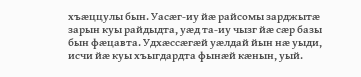хъæццулы бын. Уасæг-иу йæ райсомы зарджытæ зарын куы райдыдта, уæд та-иу чызг йæ сæр базы бын фæцавта. Удхæссæгæй уæлдай йын нæ уыди, исчи йæ куы хъыгдардта фынæй кæнын, уый.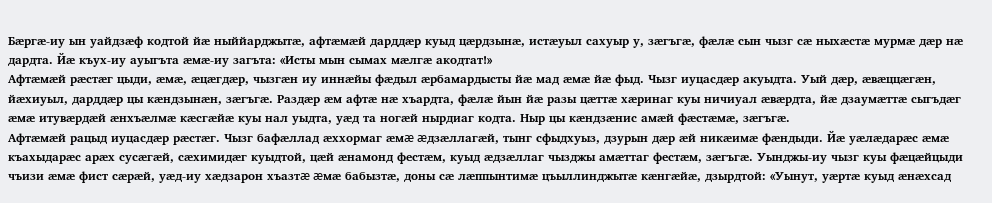Бæргæ-иу ын уайдзæф кодтой йæ ныййарджытæ, афтæмæй дарддæр куыд цæрдзынæ, истæуыл сахуыр у, зæгъгæ, фæлæ сын чызг сæ ныхæстæ мурмæ дæр нæ дардта. Йæ къух-иу ауыгъта æмæ-иу загъта: «Исты мын сымах мæлгæ акодтат!»
Афтæмæй рæстæг цыди, æмæ, æцæгдæр, чызгæн иу иннæйы фæдыл æрбамардысты йæ мад æмæ йæ фыд. Чызг иуцасдæр акуыдта. Уый дæр, æвæццæгæн, йæхиуыл, дарддæр цы кæндзынæн, зæгъгæ. Раздæр æм афтæ нæ хъардта, фæлæ йын йæ разы цæттæ хæринаг куы ничиуал æвæрдта, йæ дзаумæттæ сыгъдæг æмæ итувæрдæй æнхъæлмæ кæсгæйæ куы нал уыдта, уæд та ногæй нырдиаг кодта. Ныр цы кæндзæнис амæй фæстæмæ, зæгъгæ.
Афтæмæй рацыд иуцасдæр рæстæг. Чызг бафæллад æххормаг æмæ æдзæллагæй, тынг сфыдхуыз, дзурын дæр æй никæимæ фæндыди. Йæ уæлæдарæс æмæ къахыдарæс арæх сусæгæй, сæхимидæг куыдтой, цæй æнамонд фестæм, куыд æдзæллаг чызджы амæттаг фестæм, зæгъгæ. Уынджы-иу чызг куы фæцæйцыди чъизи æмæ фист сæрæй, уæд-иу хæдзарон хъазтæ æмæ бабызтæ, доны сæ лæппынтимæ цъыллинджытæ кæнгæйæ, дзырдтой: «Уынут, уæртæ куыд æнæхсад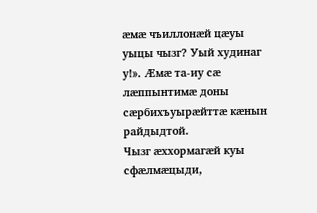æмæ чъиллонæй цæуы уыцы чызг? Уый худинаг у!». Æмæ та-иу сæ лæппынтимæ доны сæрбихъуырæйттæ кæнын райдыдтой.
Чызг æххормагæй куы сфæлмæцыди,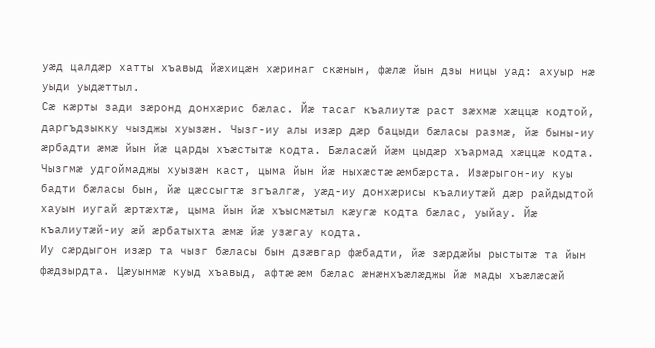уæд цалдæр хатты хъавыд йæхицæн хæринаг скæнын, фæлæ йын дзы ницы уад: ахуыр нæ уыди уыдæттыл.
Сæ кæрты зади зæронд донхæрис бæлас. Йæ тасаг къалиутæ раст зæхмæ хæццæ кодтой, даргъдзыкку чызджы хуызæн. Чызг-иу алы изæр дæр бацыди бæласы размæ, йæ быны-иу æрбадти æмæ йын йæ царды хъæстытæ кодта. Бæласæй йæм цыдæр хъармад хæццæ кодта. Чызгмæ удгоймаджы хуызæн каст, цыма йын йæ ныхæстæ æмбæрста. Изæрыгон-иу куы бадти бæласы бын, йæ цæссыгтæ згъалгæ, уæд-иу донхæрисы къалиутæй дæр райдыдтой хауын иугай æртæхтæ, цыма йын йæ хъысмæтыл кæугæ кодта бæлас, уыйау. Йæ къалиутæй-иу æй æрбатыхта æмæ йæ узæгау кодта.
Иу сæрдыгон изæр та чызг бæласы бын дзæвгар фæбадти, йæ зæрдæйы рыстытæ та йын фæдзырдта. Цæуынмæ куыд хъавыд, афтæ æм бæлас æнæнхъæлæджы йæ мады хъæлæсæй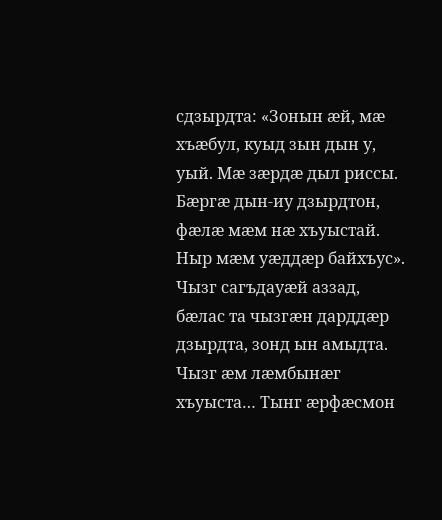сдзырдта: «Зонын æй, мæ хъæбул, куыд зын дын у, уый. Мæ зæрдæ дыл риссы. Бæргæ дын-иу дзырдтон, фæлæ мæм нæ хъуыстай. Ныр мæм уæддæр байхъус». Чызг сагъдауæй аззад, бæлас та чызгæн дарддæр дзырдта, зонд ын амыдта. Чызг æм лæмбынæг хъуыста… Тынг æрфæсмон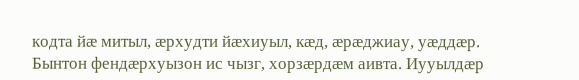кодта йæ митыл, æрхудти йæхиуыл, кæд, æрæджиау, уæддæр.
Бынтон фендæрхуызон ис чызг, хорзæрдæм аивта. Иууылдæр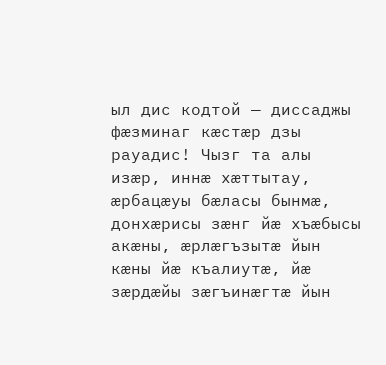ыл дис кодтой — диссаджы фæзминаг кæстæр дзы рауадис! Чызг та алы изæр, иннæ хæттытау, æрбацæуы бæласы бынмæ, донхæрисы зæнг йæ хъæбысы акæны, æрлæгъзытæ йын кæны йæ къалиутæ, йæ зæрдæйы зæгъинæгтæ йын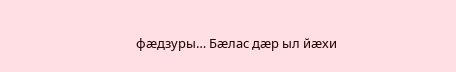фæдзуры… Бæлас дæр ыл йæхи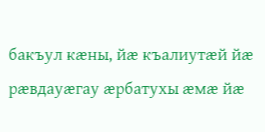бакъул кæны, йæ къалиутæй йæ рæвдауæгау æрбатухы æмæ йæ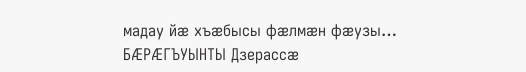мадау йæ хъæбысы фæлмæн фæузы…
БÆРÆГЪУЫНТЫ Дзерассæ